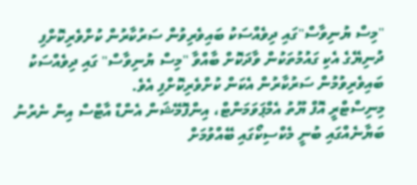"މިސް ޔުނިވާސް"ގައި ދިވެއްސަކު ބައިވެރިވުން ސަރުކާރުން ކުށްވެރިކޮށްފި
ދުނިޔޭގެ އެކި ގައުމުތަކުން ވާދަކޮށް ބާއްވާ "މިސް ޔުނިވާސް" ގައި ދިވެއްސަކު ބައިވެރިވުމުން ސަރުކާރުން އެކަން ކުށްވެރިކޮށްފި އެވެ.
މިނިސްޓްރީ އޮފް ޔޫތު އެމްޕަވަމަންޓް، އިންފޮމޭޝަން އެންޑް އާޓްސް އިން ނެރުނު ބަޔާނެއްގައި ބުނީ މެކްސިކޯގައި ބޭއްވުމަށް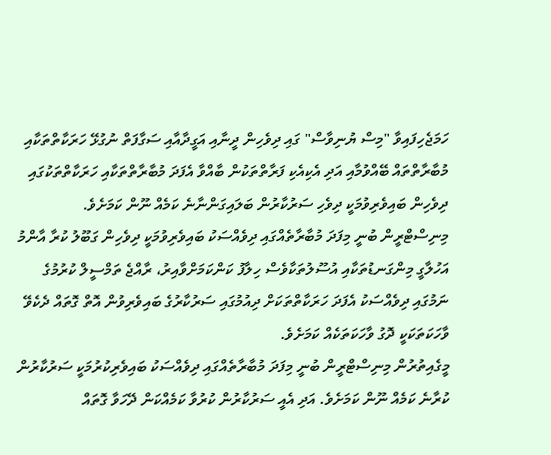ހަމަޖެހިފައިވާ "މިސް ޔުނިވާސް" ގައި ދިވެހިން ދީނާއި އަގީދާއާއި ސަގާފަތް ނުގުޅޭ ހަރަކާތްތަކާއި މުބާރާތްތައް ބޭއްވުމާއި އަދި އެކިއެކި ފަރާތްތަކުން ބާއްވާ އެފަދަ މުބާރާތްތަކާއި ހަރަކާތްތަކުގައި ދިވެހިން ބައިވެރިވުމަކީ ދިވެހި ސަރުކާރުން ބަލައިގަންނާނެ ކަމެއް ނޫން ކަމަށެވެ.
މިނިސްޓްރީން ބުނީ މިފަދަ މުބާރާތެއްގައި ދިވެއްސަކު ބައިވެރިވުމަކީ ދިވެހިން ގަބޫލު ކުރާ އާންމު އަހުލާގީ މިންގަނޑުތަކާއި އުސޫލުތަކާވެސް ހިލާފު ކަންކަމަށްވާއިރު، ރާއްޖެ ތަމްސީލް ކުރުމުގެ ނަމުގައި ދިވެއްސަކު އެފަދަ ހަރަކާތްތަކަށް ދިއުމުގައި ސަރުކާރުގެ ބައިވެރިވުން އޮތް ގޮތައް ދެކެވޭ ވާހަކަތަކަކީ ދޮގު ވާހަކަތަކެއް ކަމަށެވެ.
މީގެއިތުރުން މިނިސްޓްރީން ބުނީ މިފަދަ މުބާރާތެއްގައި ދިވެއްސަކު ބައިވެރިކުރުމަކީ ސަރުކާރުން ކުރާނެ ކަމެއް ނޫން ކަމަށެވެ. އަދި އެއީ ސަރުކާރުން ކުރުވާ ކަމެއްކަން ދޭހަވާ ގޮތައް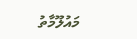މައުލޫމާތު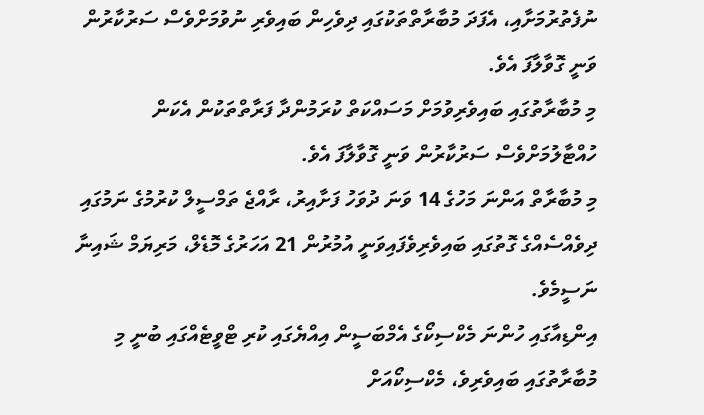ނުފެތުރުމަށާއި، އެފަދަ މުބާރާތްތަކުގައި ދިވެހިން ބައިވެރި ނުވުމަށްވެސް ސަރުކާރުން ވަނީ ގޮވާލާފަ އެވެ.
މި މުބާރާތުގައި ބައިވެރިވުމަށް މަސައްކަތް ކުރަމުންދާ ފަރާތްތަކުން އެކަން ހުއްޓާލުމަށްވެސް ސަރުކާރުން ވަނީ ގޮވާލާފަ އެވެ.
މި މުބާރާތް އަންނަ މަހުގެ 14 ވަނަ ދުވަހު ފަށާއިރު، ރާއްޖެ ތަމްސީލް ކުރުމުގެ ނަމުގައި ދިވެއްސެއްގެ ގޮތުގައި ބައިވެރިވެފައިވަނީ އުމުރުން 21 އަހަރުގެ މޮޑެލް، މަރިޔަމް ޝައިނާ ނަސީމެވެ.
އިންޑިއާގައި ހުންނަ މެކްސިކޯގެ އެމްބަސީން އިއްޔެގައި ކުރި ޓްވީޓެއްގައި ބުނީ މި މުބާރާތުގައި ބައިވެރިވެ، މެކްސިކޯއަށް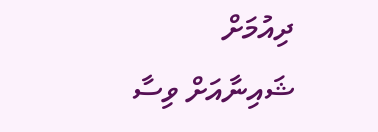ދިއުމަށް ޝައިނާއަށް ވިސާ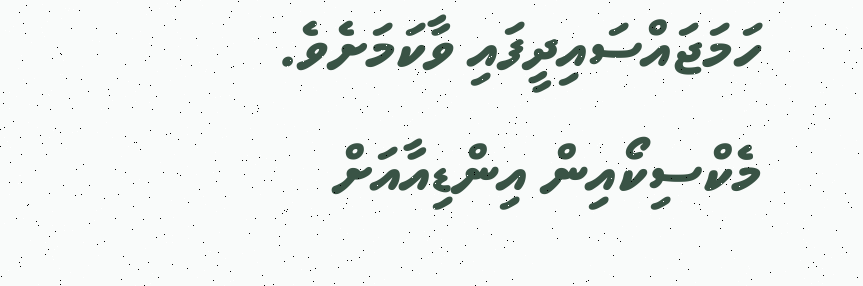ހަމަޖައްސައިދީފައި ވާކަމަށެވެ.
މެކްސިކޯއިން އިންޑިއާއަށް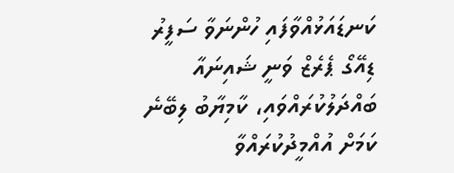ކަނޑައަޅުއްވާފައި ހުންނަވާ ސަފީރު ޑިއޭގޯ ޕެރެޒް ވަނީ ޝައިނައާ ބައްދަލުކުރައްވައި، ކާމިޔާބު ލިބޭނެ ކަމަށް އުއްމީދުކުރައްވާ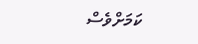ކަމަށްވެސް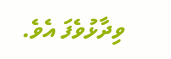ވިދާޅުވެފަ އެވެ.